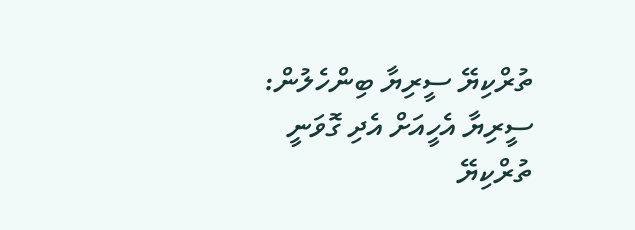ތުރްކިޔޭ ސީރިޔާ ބިންހެލުން: ސީރިޔާ އެހީއަށް އެދި ގޮވަނީ
ތުރްކިޔޭ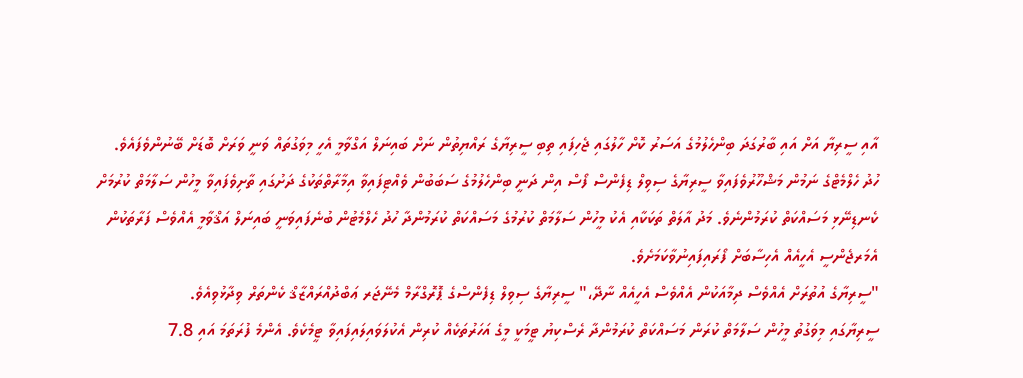އާއި ސީރިޔާ އަށް އައި ބާރުގަދަ ބިންހެލުމުގެ އަސަރު ކޮށް ހާލުގައި ޖެހިފައި ތިބި ސީރިޔާގެ ރައްޔިތުން ނަށް ބައިނަލް އަގްވާމީ އެހީ މިވަގުތައް ވަނީ ވަރަށް ބޮޑަށް ބޭނުންވެފައެވެ.
ހުދު ހެލްމެޓްގެ ނަމުން މަޝްހޫރުވެފައިވާ ސީރިޔާގެ ސިވިލް ޑިފެންސް ފޯސް އިން ދަނީ ބިންހެލުމުގެ ސަބަބުން ވެއްޓިފައިވާ އިމާރާތްތަކުގެ ދަށުގައި ތާށިވެފައިވާ މީހުން ސަލާމަތް ކުރުމަށް ކެނޑިނޭޅި މަސައްކަތް ކުރަމުންނެވެ. މަދު އާލަތް ތަކަކާއި އެކު މީހުން ސަލާމަތް ކުރުމުގެ މަސައްކަތް ކުރަމުންދާ ހުދު ހެލްމެޓުން ބުނެފައިވަނީ ބައިނަލް އަޤްވާމީ އެއްވެސް ފަރާތަކުން އެމަރޖެންސީ އެހީއެއް އެހިސާބަށް ފޯރައިފައިނުވާކަމަށެވެ.
"ސީރިޔާގެ އުތުރަށް އެއްވެސް ދިމާއަކުން އެއްވެސް އެހީއެއް ނާދޭ،" ސީރިޔާގެ ސިވިލް ޑިފެންސްގެ ޕޮރޮގްރާމް މެނޭޖަރ ޢަބްދުއްރައްޒާޤް ކެންތަރް ވިދާޅުވިއެވެ.
ސީރިޔާގައި މިވަގުތު މީހުން ސަލާމަތް ކުރަން މަސައްކަތް ކުރަމުންދާ ރެސްކިޔު ޓީމަކީ މީގެ އަހަރުތަކެއް ކުރިން އެކުލަވައިލައިފައިވާ ޓީމެކެވެ. އެންމެ ފުރަތަމަ އައި 7.8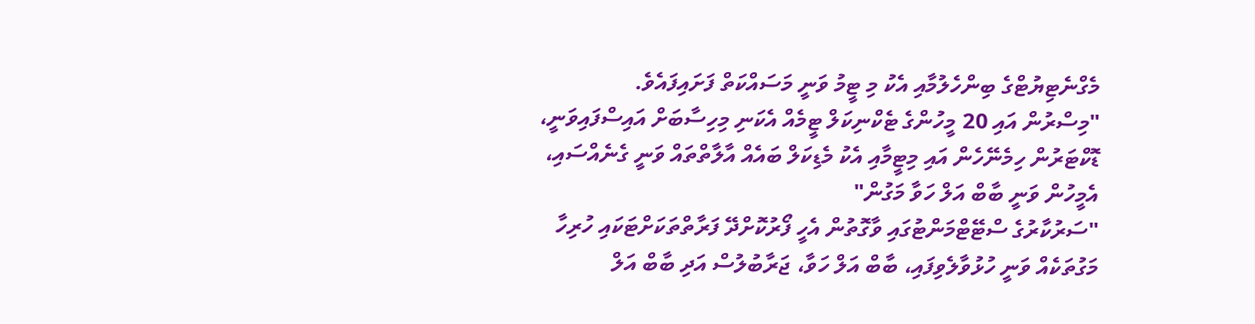މެގްނެޓިޔުޓްގެ ބިންހެލުމާއި އެކު މި ޓީމު ވަނީ މަސައްކަތް ފަށައިފައެވެ.
"މިސްރުން އައި 20 މީހުންގެ ޓެކްނިކަލް ޓީމެއް އެކަނި މިހިސާބަށް އައިސްފައިވަނީ، ޑޮކްޓަރުން ހިމެނޭހެން އައި މިޓީމާއި އެކު މެޑިކަލް ބައެއް އާލާތްތައް ވަނީ ގެނެއްސައި، އެމީހުން ވަނީ ބާބް އަލް ހަވާ މަގުން"
"ސަރުކާރުގެ ސްޓޭޓްމަންޓުގައި ވާގޮތުން އެހީ ފޯރުކޮށްދޭ ފަރާތްތަކަށްޓަކައި ހުރިހާ މަގުތަކެއް ވަނީ ހުޅުވާލެވިފައި، ބާބް އަލް ހަވާ، ޖަރާބުލުސް އަދި ބާބް އަލް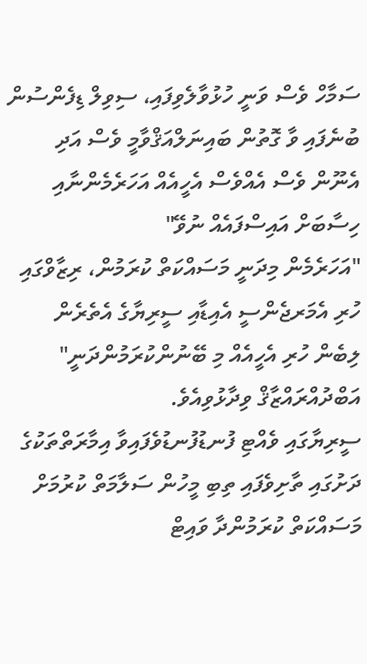ސަމާހް ވެސް ވަނީ ހުޅުވާލެވިފައި، ސިވިލް ޑިފެންސުން ބުނެފައި ވާ ގޮތުން ބައިނަލްއަޤްވާމީ ވެސް އަދި އެނޫން ވެސް އެއްވެސް އެހީއެއް އަހަރެމެންނާއި ހިސާބަށް އައިސްފައެއް ނުވޭ"
"އަހަރެމެން މިދަނީ މަސައްކަތް ކުރަމުން، ރިޒާވްގައި ހުރި އެމަރޖެންސީ އެއިޑާއި ސީރިޔާގެ އެތެރެން ލިބެން ހުރި އެހީއެއް މި ބޭނުންކުރަމުންދަނީ" އަބްދުއްރައްޒާޤް ވިދާޅުވިއެވެ.
ސީރިޔާގައި ވެއްޓި ފުނޑުފުނޑުވެފައިވާ އިމާރަތްތަކުގެ ދަށުގައި ތާށިވެފައި ތިބި މީހުން ސަލާމަތް ކުރުމަށް މަސައްކަތް ކުރަމުންދާ ވައިޓް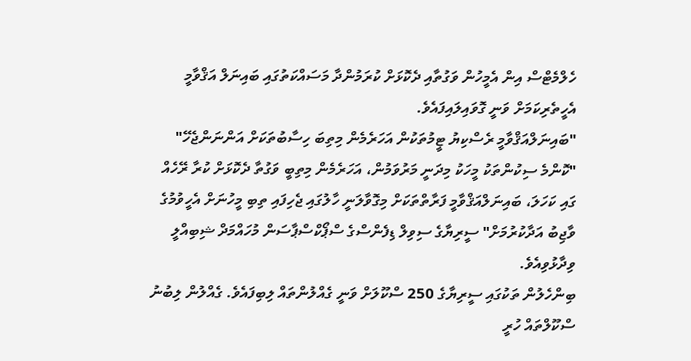ހެލްމެޓްސް އިން އެމީހުން ވަގުތާއި ދެކޮޅަށް ކުރަމުންދާ މަސައްކަތުގައި ބައިނަލް އަޤްވާމީ އެހީތެރިކަމަށް ވަނީ ގޮވައިލައިފައެވެ.
"ބައިނަލްއަޤްވާމީ ރެސްކިޔު ޓީމުތަކުން އަހަރެމެން މިތިބަ ހިސާބުތަކަށް އަންނަންޖެހޭ"
"ކޮންމެ ސިކުންތަކު މީހަކު މިދަނީ މަރުވަމުން، އަހަރެމެން މިތިބީ ވަގުތާ ދެކޮޅަށް ކުރާ ރޭހެއް ގައި ކަހަލަ، ބައިނަލްއަޤްވާމީ ފަރާތްތަކަށް މިގޮވާލަނީ ހާލުގައި ޖެހިފައި ތިބި މީހުނަށް އެހީވުމުގެ ވާޖިބު އަދާކުރުމަށް" ސީރިޔާގެ ސިވިލް ޑިފެންސްގެ ސްޕޯކްސްޕާސަން މުހައްމަދް ޝިބިއްލީ ވިދާޅުވިއެވެ.
ބިންހެލުން ތަކުގައި ސީރިޔާގެ 250 ސްކޫލަށް ވަނީ ގެއްލުންތައް ލިބިފައެވެ. ގެއްލުން ލިބުނު ސްކޫލްތައް ހުރީ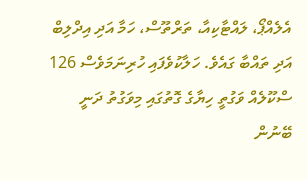އެލެއްޕޯ، ލައްޓާކިއާ، ތަރްތޫސް، ހަމާ އަދި އިދްލިބް އަދި ތައްބާ ގައެވެ. ހަލާކުވެފައި ހުރިނަމަވެސް 126 ސްކޫލެއް ވަގުތީ ހިޔާގެ ގޮތުގައި މިވަގުތު ދަނީ ބޭނުން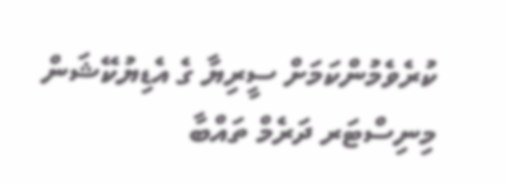ކުރެވެމުންކަމަށް ސީރިޔާ ގެ އެޑިޔުކޭޝަން މިނިސްޓަރ ދަރެމް ތައްބާ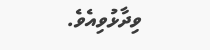ވިދާޅުވިއެވެ.